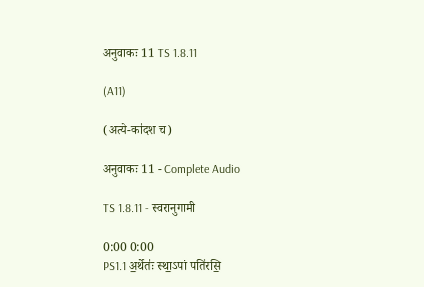अनुवाकः 11 TS 1.8.11

(A11)

(अत्ये-का॑दश च)

अनुवाकः 11 - Complete Audio

TS 1.8.11 - स्वरानुगामी

0:00 0:00
PS1.1 अ॒र्थेतः॑ स्था॒ऽपां पति॑रसि॒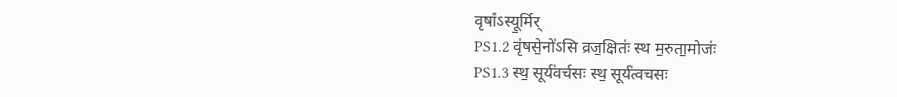वृषा᳚ऽस्यू॒र्मिर्
PS1.2 वृ॑षसे॒नो॑ऽसि व्रज॒क्षितः॑ स्थ म॒रुता॒मोजः॑
PS1.3 स्थ॒ सूर्य॑वर्चसः स्थ॒ सूर्य॑त्वचसः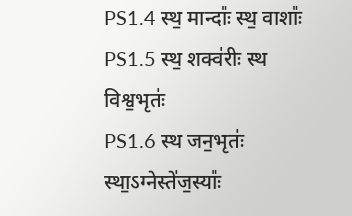PS1.4 स्थ॒ मान्दाः᳚ स्थ॒ वाशाः᳚
PS1.5 स्थ॒ शक्व॑रीः स्थ विश्व॒भृतः॑
PS1.6 स्थ जन॒भृतः॑ स्था॒ऽग्नेस्ते॑ज॒स्याः᳚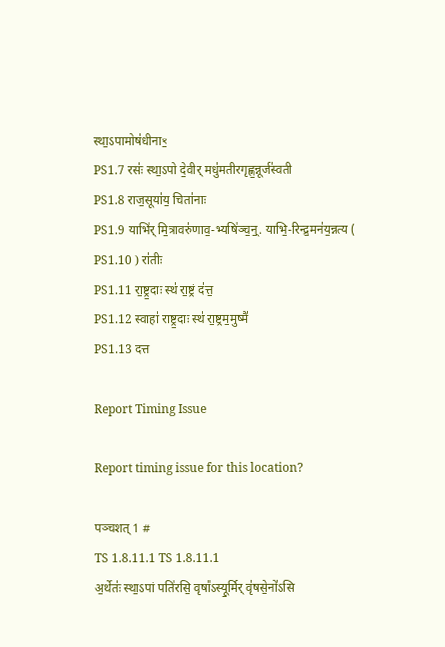स्था॒ऽपामोष॑धीनाꣳ॒
PS1.7 रसः॑ स्था॒ऽपो दे॒वीर् मधु॑मतीरगृह्ण॒न्नूर्ज॑स्वती
PS1.8 राज॒सूया॑य॒ चिता॑नाः
PS1.9 याभि॑र् मि॒त्रावरु॑णाव॒-भ्यषि॑ञ्च॒न्॒. याभि॒-रिन्द्र॒मन॑य॒न्नत्य (
PS1.10 ) रा॑तीः
PS1.11 रा॒ष्ट्र॒दाः स्थ॑ रा॒ष्ट्रं द॑त्त॒
PS1.12 स्वाहा॑ राष्ट्र॒दाः स्थ॑ रा॒ष्ट्रम॒मुष्मै॑
PS1.13 दत्त

Report Timing Issue

Report timing issue for this location?

पञ्चशत् 1 #
TS 1.8.11.1 TS 1.8.11.1
अ॒र्थेतः॑ स्था॒ऽपां पति॑रसि॒ वृषा᳚ऽस्यू॒र्मिर् वृ॑षसे॒नो॑ऽसि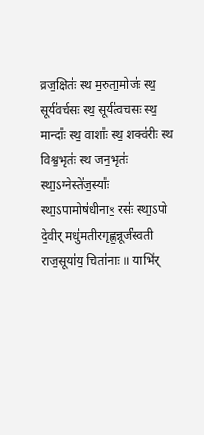व्रज॒क्षितः॑ स्थ म॒रुता॒मोजः॑ स्थ॒ सूर्य॑वर्चसः स्थ॒ सूर्य॑त्वचसः स्थ॒ मान्दाः᳚ स्थ॒ वाशाः᳚ स्थ॒ शक्व॑रीः स्थ विश्व॒भृतः॑ स्थ जन॒भृतः॑ स्था॒ऽग्नेस्ते॑ज॒स्याः᳚ स्था॒ऽपामोष॑धीनाꣳ॒ रसः॑ स्था॒ऽपो दे॒वीर् मधु॑मतीरगृह्ण॒न्नूर्ज॑स्वती राज॒सूया॑य॒ चिता॑नाः ॥ याभि॑र्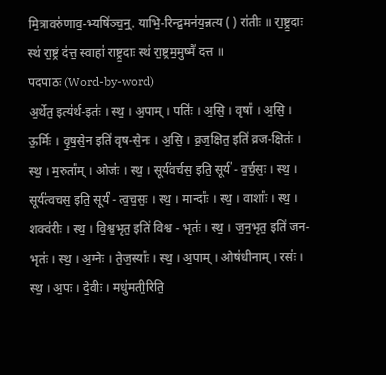मि॒त्रावरु॑णाव॒-भ्यषि॑ञ्च॒न्॒. याभि॒-रिन्द्र॒मन॑य॒न्नत्य ( ) रा॑तीः ॥ रा॒ष्ट्र॒दाः स्थ॑ रा॒ष्ट्रं द॑त्त॒ स्वाहा॑ राष्ट्र॒दाः स्थ॑ रा॒ष्ट्रम॒मुष्मै॑ दत्त ॥
पदपाठः (Word-by-word)
अ॒र्थेत॒ इत्य॑र्थ-इतः॑ । स्थ॒ । अ॒पाम् । पतिः॑ । अ॒सि॒ । वृषा᳚ । अ॒सि॒ । ऊ॒र्मिः । वृ॒ष॒से॒न इति॑ वृष-से॒नः । अ॒सि॒ । व्र॒ज॒क्षित॒ इति॑ व्रज-क्षितः॑ । स्थ॒ । म॒रुता᳚म् । ओजः॑ । स्थ॒ । सूर्य॑वर्चस॒ इति॒ सूर्य॑ - व॒र्च॒सः॒ । स्थ॒ । सूर्य॑त्वचस॒ इति॒ सूर्य॑ - त्व॒च॒सः॒ । स्थ॒ । मान्दाः᳚ । स्थ॒ । वाशाः᳚ । स्थ॒ । शक्व॑रीः । स्थ॒ । वि॒श्व॒भृत॒ इति॑ विश्व - भृतः॑ । स्थ॒ । ज॒न॒भृत॒ इति॑ जन- भृतः॑ । स्थ॒ । अ॒ग्नेः । ते॒ज॒स्याः᳚ । स्थ॒ । अ॒पाम् । ओष॑धीनाम् । रसः॑ । स्थ॒ । अ॒पः । दे॒वीः । मधु॑मती॒रिति॒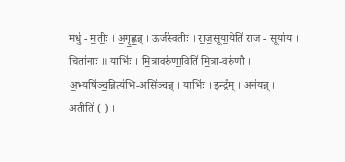मधु॑ - म॒तीः॒ । अ॒गृ॒ह्ण॒न्न् । ऊर्ज॑स्वतीः । रा॒ज॒सूया॒येति॑ राज - सूया॑य । चिता॑नाः ॥ याभिः॑ । मि॒त्रावरु॑णा॒विति॑ मि॒त्रा-वरु॑णौ । अ॒भ्यषि॑ञ्च॒न्नित्य॑भि-असि॑ञ्चन्न् । याभिः॑ । इन्द्र᳚म् । अन॑यन्न् । अतीति॑ ( ) ।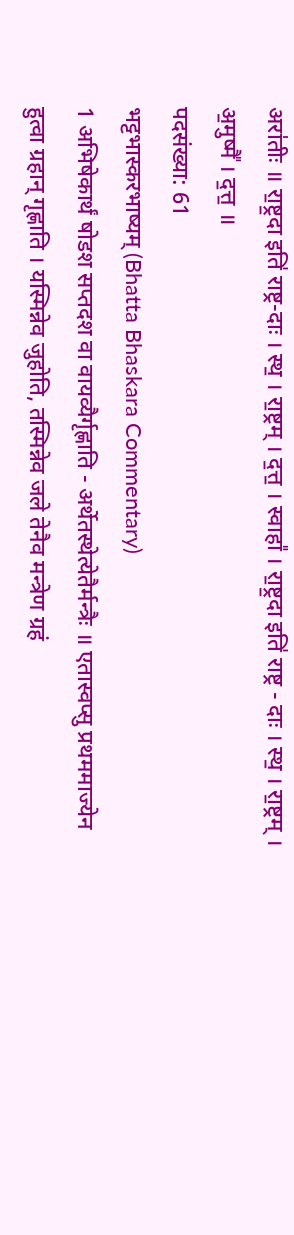अरा॑तीः ॥ रा॒ष्ट्र॒दा इति॑ राष्ट्र-दाः । स्थ॒ । रा॒ष्ट्रम् । द॒त्त॒ । स्वाहा᳚ । रा॒ष्ट्र॒दा इति॑ राष्ट्र - दाः । स्थ॒ । रा॒ष्ट्रम् । अ॒मुष्मै᳚ । द॒त्त॒ ॥
पदसंख्या: 61
भट्टभास्करभाष्यम् (Bhatta Bhaskara Commentary)
1 अभिषेकार्थं षोडश सप्तदश वा वायव्यैर्गृह्णाति - अर्थेतस्थेत्येतैर्मन्त्रैः ॥ एतास्वप्सु प्रथममाज्येन हुत्वा ग्रहान् गृह्णाति । यस्मिन्नेव जुहोति, तस्मिन्नेव जले तेनैव मन्त्रेण ग्रहं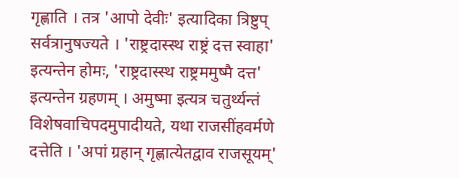गृह्णाति । तत्र 'आपो देवीः' इत्यादिका त्रिष्टुप् सर्वत्रानुषज्यते । 'राष्ट्रदास्स्थ राष्ट्रं दत्त स्वाहा' इत्यन्तेन होमः, 'राष्ट्रदास्स्थ राष्ट्रममुष्मै दत्त' इत्यन्तेन ग्रहणम् । अमुष्मा इत्यत्र चतुर्थ्यन्तं विशेषवाचिपदमुपादीयते, यथा राजसींहवर्मणे दत्तेति । 'अपां ग्रहान् गृह्णात्येतद्वाव राजसूयम्'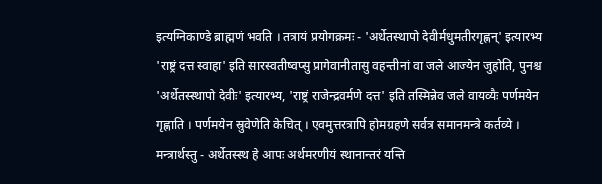इत्यग्निकाण्डे ब्राह्मणं भवति । तत्रायं प्रयोगक्रमः - 'अर्थेतस्थापो देवीर्मधुमतीरगृह्णन्' इत्यारभ्य 'राष्ट्रं दत्त स्वाहा' इति सारस्वतीष्वप्सु प्रागेवानीतासु वहन्तीनां वा जले आज्येन जुहोति, पुनश्च 'अर्थेतस्स्थापो देवीः' इत्यारभ्य, 'राष्ट्रं राजेन्द्रवर्मणे दत्त' इति तस्मिन्नेव जले वायव्यैः पर्णमयेन गृह्णाति । पर्णमयेन स्रुवेणेति केचित् । एवमुत्तरत्रापि होमग्रहणे सर्वत्र समानमन्त्रे कर्तव्ये । मन्त्रार्थस्तु - अर्थेतस्स्थ हे आपः अर्थमरणीयं स्थानान्तरं यन्ति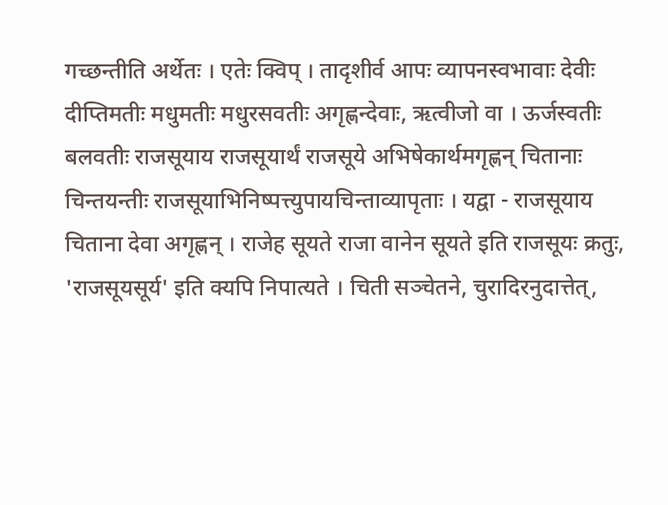गच्छन्तीति अर्थेतः । एतेः क्विप् । तादृशीर्व आपः व्यापनस्वभावाः देवीः दीप्तिमतीः मधुमतीः मधुरसवतीः अगृह्णन्देवाः, ऋत्वीजो वा । ऊर्जस्वतीः बलवतीः राजसूयाय राजसूयार्थं राजसूये अभिषेकार्थमगृह्णन् चितानाः चिन्तयन्तीः राजसूयाभिनिष्पत्त्युपायचिन्ताव्यापृताः । यद्वा - राजसूयाय चिताना देवा अगृह्णन् । राजेह सूयते राजा वानेन सूयते इति राजसूयः क्रतुः, 'राजसूयसूर्य' इति क्यपि निपात्यते । चिती सञ्चेतने, चुरादिरनुदात्तेत्,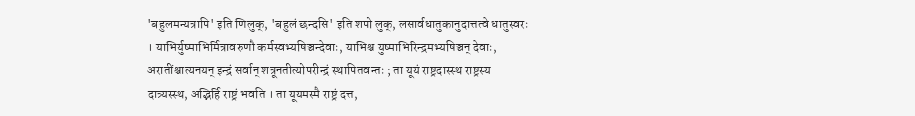'बहुलमन्यत्रापि' इति णिलुक्, 'बहुलं छन्दसि' इति शपो लुक्, लसार्वधातुकानुदात्तत्वे धातुस्वरः । याभिर्युष्माभिर्मित्रावरुणौ कर्मस्वभ्यषिञ्चन्देवाः, याभिश्च युष्माभिरिन्द्रमभ्यषिञ्चन् देवाः, अरातींश्चात्यनयन् इन्द्रं सर्वान् शत्रूनतीत्योपरीन्द्रं स्थापितवन्तः ; ता यूयं राष्ट्रदास्स्थ राष्ट्रस्य दात्र्यस्स्थ, अद्भिर्हि राष्ट्रं भवति । ता यूयमस्मै राष्ट्रं दत्त,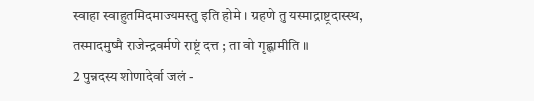स्वाहा स्वाहुतमिदमाज्यमस्तु इति होमे । ग्रहणे तु यस्माद्राष्ट्रदास्स्थ, तस्मादमुष्मै राजेन्द्रवर्मणे राष्ट्रं दत्त ; ता वो गृह्णामीति ॥
2 पुन्नदस्य शोणादेर्वा जलं -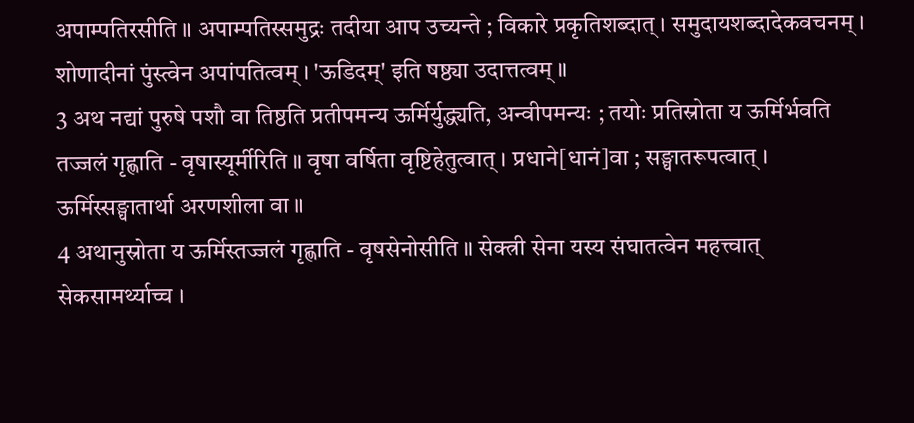अपाम्पतिरसीति ॥ अपाम्पतिस्समुद्रः तदीया आप उच्यन्ते ; विकारे प्रकृतिशब्दात् । समुदायशब्दादेकवचनम् । शोणादीनां पुंस्त्वेन अपांपतित्वम् । 'ऊडिदम्' इति षष्ठ्या उदात्तत्वम् ॥
3 अथ नद्यां पुरुषे पशौ वा तिष्ठति प्रतीपमन्य ऊर्मिर्युद्ध्यति, अन्वीपमन्यः ; तयोः प्रतिस्रोता य ऊर्मिर्भवति तज्जलं गृह्णाति - वृषास्यूर्मीरिति ॥ वृषा वर्षिता वृष्टिहेतुत्वात् । प्रधाने[धानं]वा ; सङ्घातरूपत्वात् । ऊर्मिस्सङ्घातार्था अरणशीला वा ॥
4 अथानुस्रोता य ऊर्मिस्तज्जलं गृह्णाति - वृषसेनोसीति ॥ सेक्त्री सेना यस्य संघातत्वेन महत्त्वात् सेकसामर्थ्याच्च ।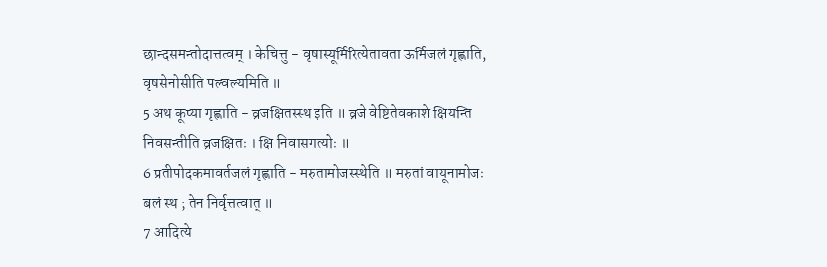छान्दसमन्तोदात्तत्वम् । केचित्तु - वृषास्यूर्मिरित्येतावता ऊर्मिजलं गृह्णाति, वृषसेनोसीति पल्वल्यमिति ॥
5 अथ कूप्या गृह्णाति - व्रजक्षितस्स्थ इति ॥ व्रजे वेष्टितेवकाशे क्षियन्ति निवसन्तीति व्रजक्षितः । क्षि निवासगत्योः ॥
6 प्रतीपोदकमावर्तजलं गृह्णाति - मरुतामोजस्स्थेति ॥ मरुतां वायूनामोजः बलं स्थ ; तेन निर्वृत्तत्वात् ॥
7 आदित्ये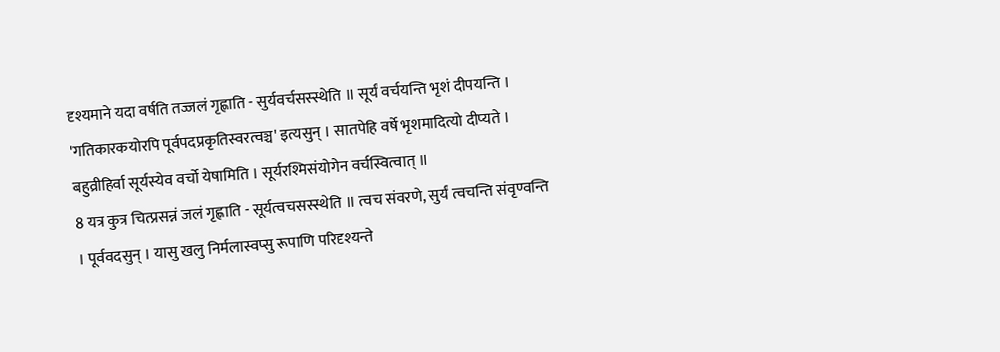दृश्यमाने यदा वर्षति तज्जलं गृह्णाति - सुर्यवर्चसस्स्थेति ॥ सूर्यं वर्चयन्ति भृशं दीपयन्ति । 'गतिकारकयोरपि पूर्वपदप्रकृतिस्वरत्वञ्च' इत्यसुन् । सातपेहि वर्षे भृशमादित्यो दीप्यते । बहुव्रीहिर्वा सूर्यस्येव वर्चो येषामिति । सूर्यरश्मिसंयोगेन वर्चस्वित्वात् ॥
8 यत्र कुत्र चित्प्रसन्नं जलं गृह्णाति - सूर्यत्वचसस्स्थेति ॥ त्वच संवरणे, सुर्यं त्वचन्ति संवृण्वन्ति । पूर्ववदसुन् । यासु खलु निर्मलास्वप्सु रूपाणि परिदृश्यन्ते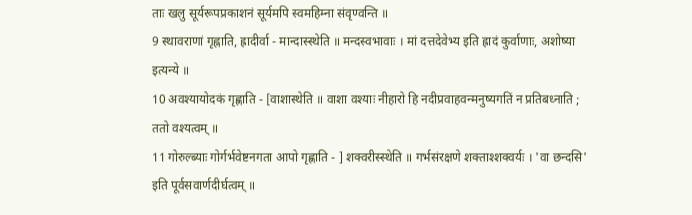ताः खलु सूर्यरूपप्रकाशनं सूर्यमपि स्वमहिम्ना संवृण्वन्ति ॥
9 स्थावराणां गृह्नाति, ह्रादीर्वा - मान्दास्स्थेति ॥ मन्दस्वभावाः । मां दत्तदेवेभ्य इति ह्रादं कुर्वाणाः, अशोष्या इत्यन्ये ॥
10 अवश्यायोदकं गृह्णाति - [वाशास्थेति ॥ वाशा वश्याः नीहारो हि नदीप्रवाहवन्मनुष्यगतिं न प्रतिबध्नाति ; ततो वश्यत्वम् ॥
11 गोरुल्ब्याः गोर्गर्भवेष्टनगता आपो गृह्णाति - ] शक्वरीस्स्थेति ॥ गर्भसंरक्षणे शक्ताश्शक्वर्यः । 'वा छन्दसि' इति पूर्वसवार्णदीर्घत्वम् ॥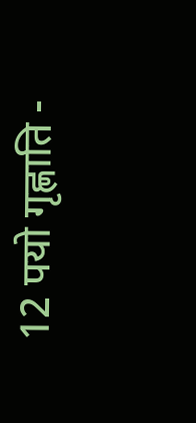12 पयो गृह्णाति -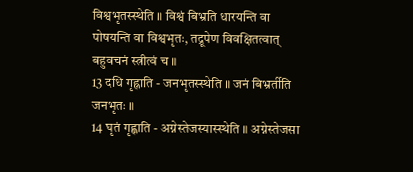विश्वभृतस्स्थेति ॥ विश्वं बिभ्रति धारयन्ति वा पोषयन्ति वा विश्वभृतः, तद्रूपेण विवक्षितत्वात् बहुवचनं स्त्रीत्वं च ॥
13 दधि गृह्नाति - जनभृतस्स्थेति ॥ जनं बिभ्रर्तीति जनभृतः ॥
14 घृतं गृह्णाति - अग्नेस्तेजस्यास्स्थेति ॥ अग्नेस्तेजसा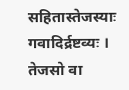सहितास्तेजस्याः गवादिर्द्रष्टव्यः । तेजसो वा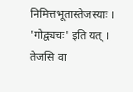निमित्तभूतास्तेजस्याः । 'गोद्व्यचः' इति यत् । तेजसि वा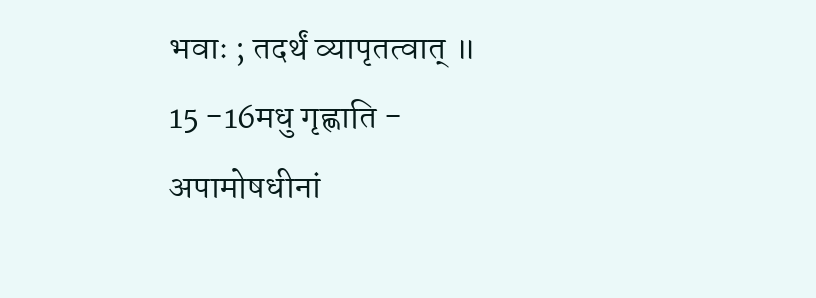भवाः ; तदर्थं व्यापृतत्वात् ॥
15 -16मधु गृह्णाति - अपामोषधीनां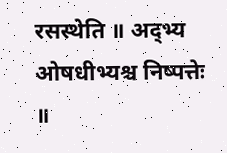रसस्थेति ॥ अद्भ्य ओषधीभ्यश्च निष्पत्तेः ॥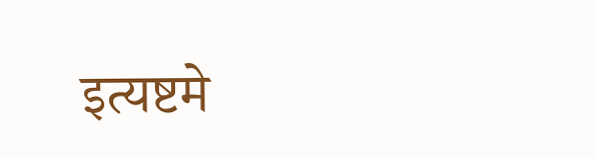इत्यष्टमे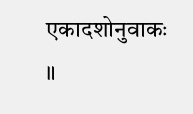एकादशोनुवाकः ॥